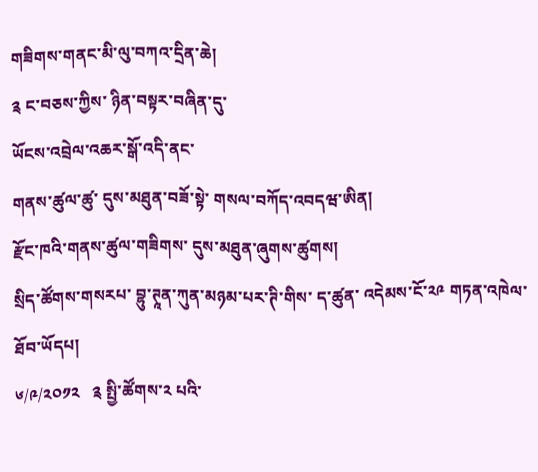གཟིགས་གནང་མི་ལུ་བཀའ་དྲིན་ཆེ།
༉ ང་བཅས་ཀྱིས་ ཉིན་བསྟར་བཞིན་དུ་
ཡོངས་འབྲེལ་འཆར་སྒོ་འདི་ནང་
གནས་ཚུལ་ཚུ་ དུས་མཐུན་བཟོ་སྟེ་ གསལ་བཀོད་འབདཝ་ཨིན།
རྫོང་ཁའི་གནས་ཚུལ་གཟིགས་ དུས་མཐུན་ཞུགས་ཚུགས།
སྲིད་ཚོགས་གསརཔ་ བྷུ་ཊཱན་ཀུན་མཉམ་པར་ཊི་གིས་ ད་ཚུན་ འདེམས་ངོ་༢༩ གཏན་འཁེལ་ཐོབ་ཡོདཔ།
༦/༩/༢༠༡༢   ༉ སྤྱི་ཚོགས་༢ པའི་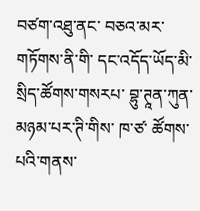བཙག་འཐུ་ནང་ བཅའ་མར་གཏོགས་ནི་གི་ དང་འདོད་ཡོད་མི་ སྲིད་ཚོགས་གསརཔ་ བྷུ་ཊཱན་ཀུན་མཉམ་པར་ཊི་གིས་ ཁ་ཙ་ ཚོགས་པའི་གནས་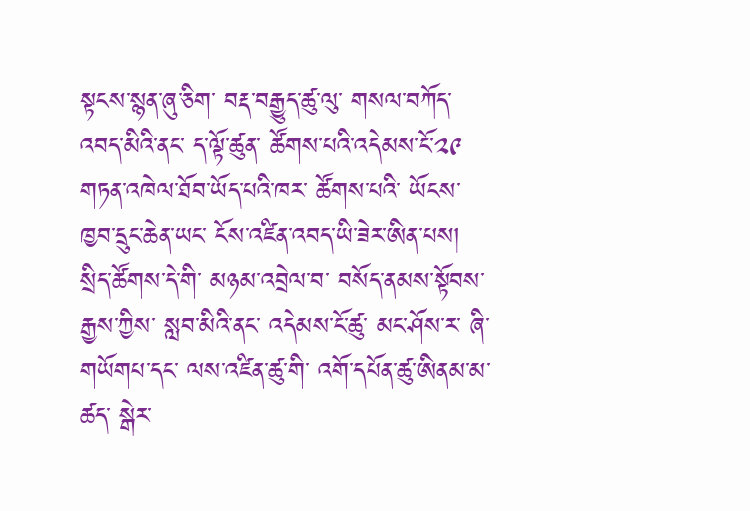སྟངས་སྙན་ཞུ་ཅིག་ བརྡ་བརྒྱུད་ཚུ་ལུ་ གསལ་བཀོད་འབད་མིའི་ནང་ ད་ལྟོ་ཚུན་ ཚོགས་པའི་འདེམས་ངོ་༢༩ གཏན་འཁེལ་ཐོབ་ཡོད་པའི་ཁར་ ཚོགས་པའི་ ཡོངས་ཁྱབ་དྲུང་ཆེན་ཡང་ ངོས་འཛིན་འབད་ཡི་ཟེར་ཨིན་པས།
སྲིད་ཚོགས་དེ་གི་ མཉམ་འབྲེལ་བ་ བསོད་ནམས་སྟོབས་རྒྱས་ཀྱིས་ སླབ་མིའི་ནང་ འདེམས་ངོ་ཚུ་ མང་ཤོས་ར་ ཞི་གཡོགཔ་དང་ ལས་འཛིན་ཚུ་གི་ འགོ་དཔོན་ཚུ་ཨིནམ་མ་ཚད་ སྒེར་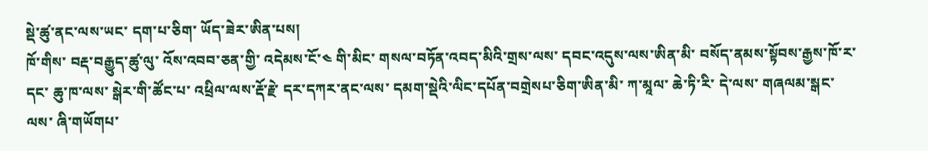སྡེ་ཚུ་ནང་ལས་ཡང་ དག་པ་ཅིག་ ཡོད་ཟེར་ཨིན་པས།
ཁོ་གིས་ བརྡ་བརྒྱུད་ཚུ་ལུ་ འོས་འབབ་ཅན་གྱི་ འདེམས་ངོ་༤ གི་མིང་ གསལ་བཏོན་འབད་མིའི་གྲས་ལས་ དབང་འདུས་ལས་ཨིན་མི་ བསོད་ནམས་སྟོབས་རྒྱས་ཁོ་ར་དང་ ཆུ་ཁ་ལས་ སྒེར་གི་ཚོང་པ་ འཕྲིལ་ལས་རྡོ་རྗེ་ དར་དཀར་ནང་ལས་ དམག་སྡེའི་ལིང་དཔོན་བགྲེསཔ་ཅིག་ཨིན་མི་ ཀ་མཱལ་ ཆེ་ཏི་རི་ དེ་ལས་ གཞལམ་སྒང་ལས་ ཞི་གཡོགཔ་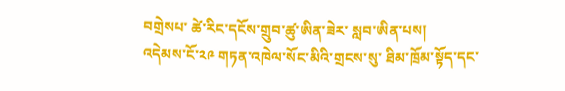བགྲེསཔ་ ཚེ་རིང་དངོས་གྲུབ་ཚུ་ཨིན་ཟེར་ སླབ་ཨིན་པས།
འདེམས་ངོ་༢༩ གཏན་འཁེལ་སོང་མིའི་གྲངས་སུ་ ཐིམ་ཁྲོམ་སྟོད་དང་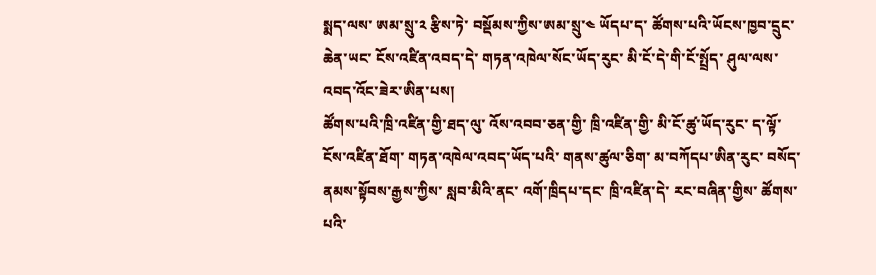སྨད་ལས་ ཨམ་སྲུ་༢ རྩིས་ཏེ་ བསྡོམས་ཀྱིས་ཨམ་སྲུ་༤ ཡོདཔ་ད་ ཚོགས་པའི་ཡོངས་ཁྱབ་དྲུང་ཆེན་ཡང་ ངོས་འཛིན་འབད་དེ་ གཏན་འཁེལ་སོང་ཡོད་རུང་ མི་ངོ་དེ་གི་ངོ་སྤྲོད་ ཤུལ་ལས་འབད་འོང་ཟེར་ཨིན་པས།
ཚོགས་པའི་ཁྲི་འཛིན་གྱི་ཐད་ལུ་ འོས་འབབ་ཅན་གྱི་ ཁྲི་འཛིན་གྱི་ མི་ངོ་ཚུ་ཡོད་རུང་ ད་ལྟོ་ ངོས་འཛིན་ཐོག་ གཏན་འཁེལ་འབད་ཡོད་པའི་ གནས་ཚུལ་ཅིག་ མ་བཀོདཔ་ཨིན་རུང་ བསོད་ནམས་སྟོབས་རྒྱས་ཀྱིས་ སླབ་མིའི་ནང་ འགོ་ཁྲིདཔ་དང་ ཁྲི་འཛིན་དེ་ རང་བཞིན་གྱིས་ ཚོགས་པའི་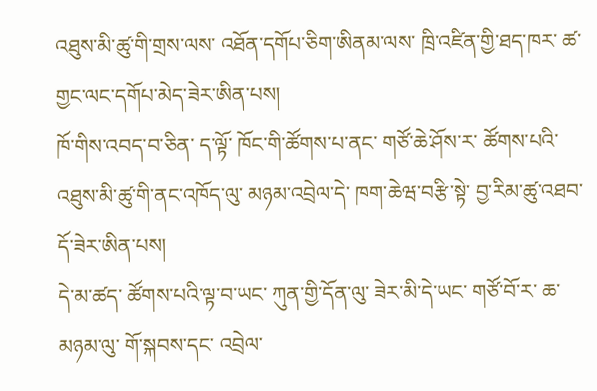འཐུས་མི་ཚུ་གི་གྲས་ལས་ འཐོན་དགོཔ་ཅིག་ཨིནམ་ལས་ ཁྲི་འཛིན་གྱི་ཐད་ཁར་ ཚ་གྱང་ལང་དགོཔ་མེད་ཟེར་ཨིན་པས།
ཁོ་གིས་འབད་བ་ཅིན་ ད་ལྟོ་ ཁོང་གི་ཚོགས་པ་ནང་ གཙོ་ཆེ་ཤོས་ར་ ཚོགས་པའི་འཐུས་མི་ཚུ་གི་ནང་འཁོད་ལུ་ མཉམ་འབྲེལ་དེ་ ཁག་ཆེཝ་བརྩི་སྟེ་ བྱ་རིམ་ཚུ་འཐབ་དོ་ཟེར་ཨིན་པས།
དེ་མ་ཚད་ ཚོགས་པའི་ལྟ་བ་ཡང་ ཀུན་གྱི་དོན་ལུ་ ཟེར་མི་དེ་ཡང་ གཙོ་བོ་ར་ ཆ་མཉམ་ལུ་ གོ་སྐབས་དང་ འབྲེལ་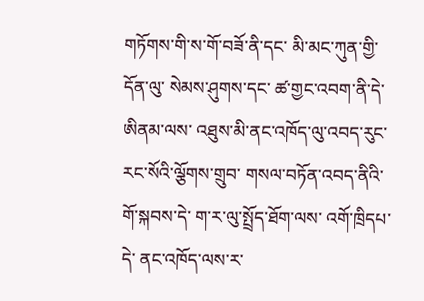གཏོགས་གི་ས་གོ་བཟོ་ནི་དང་ མི་མང་ཀུན་གྱི་དོན་ལུ་ སེམས་ཤུགས་དང་ ཚ་གྱང་འབག་ནི་དེ་ཨིནམ་ལས་ འཐུས་མི་ནང་འཁོད་ལུ་འབད་རུང་ རང་སོའི་ལྕོགས་གྲུབ་ གསལ་བཏོན་འབད་ནིའི་ གོ་སྐབས་དེ་ ག་ར་ལུ་སྤྲོད་ཐོག་ལས་ འགོ་ཁྲིདཔ་དེ་ ནང་འཁོད་ལས་ར་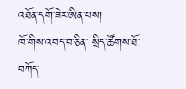འཐོན་དགོ་ཟེར་ཨིན་པས།
ཁོ་གིས་འབད་བ་ཅིན་ སྲིད་ཚོགས་ཐོ་བཀོད་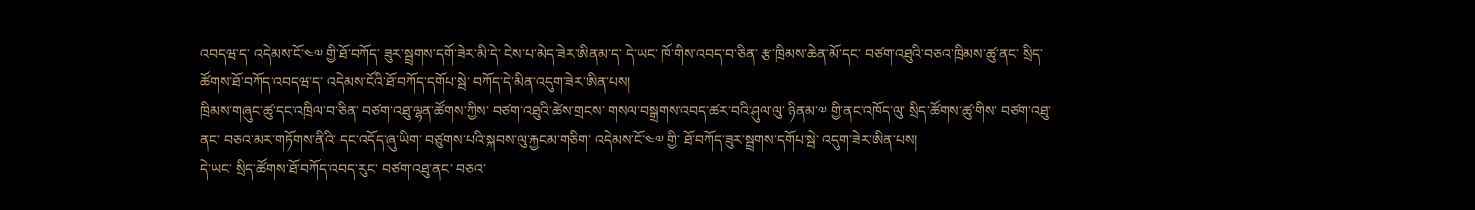འབདཝ་ད་ འདེམས་ངོ་༤༧ གྱི་ཐོ་བཀོད་ ཟུར་སྦྲགས་དགོ་ཟེར་མི་དེ་ ངེས་པ་མེད་ཟེར་ཨིནམ་ད་ དེ་ཡང་ ཁོ་གིས་འབད་བ་ཅིན་ རྩ་ཁྲིམས་ཆེན་མོ་དང་ བཙག་འཐུའི་བཅའ་ཁྲིམས་ཚུ་ནང་ སྲིད་ཚོགས་ཐོ་བཀོད་འབདཝ་ད་ འདེམས་ངོའི་ཐོ་བཀོད་དགོཔ་སྦེ་ བཀོད་དེ་མིན་འདུག་ཟེར་ཨིན་པས།
ཁྲིམས་གཞུང་ཚུ་དང་འཁྲིལ་བ་ཅིན་ བཙག་འཐུ་ལྷན་ཚོགས་ཀྱིས་ བཙག་འཐུའི་ཚེས་གྲངས་ གསལ་བསྒྲགས་འབད་ཚར་བའི་ཤུལ་ལུ་ ཉིནམ་༧ གྱི་ནང་འཁོད་ལུ་ སྲིད་ཚོགས་ཚུ་གིས་ བཙག་འཐུ་ནང་ བཅའ་མར་གཏོགས་ནིའི་ དང་འདོད་ཞུ་ཡིག་ བཙུགས་པའི་སྐབས་ལུ་རྐྱངམ་གཅིག་ འདེམས་ངོ་༤༧ གྱི་ ཐོ་བཀོད་ཟུར་སྦྲགས་དགོཔ་སྦེ་ འདུག་ཟེར་ཨིན་པས།
དེ་ཡང་ སྲིད་ཚོགས་ཐོ་བཀོད་འབད་རུང་ བཙག་འཐུ་ནང་ བཅའ་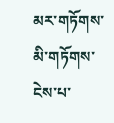མར་གཏོགས་མི་གཏོགས་ ངེས་པ་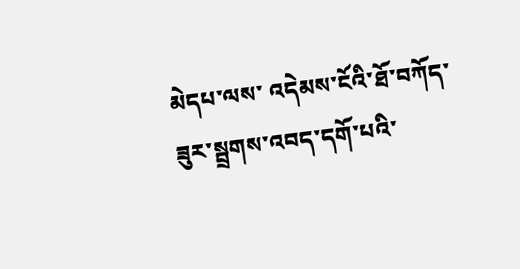མེདཔ་ལས་ འདེམས་ངོའི་ཐོ་བཀོད་ ཟུར་སྦྲགས་འབད་དགོ་པའི་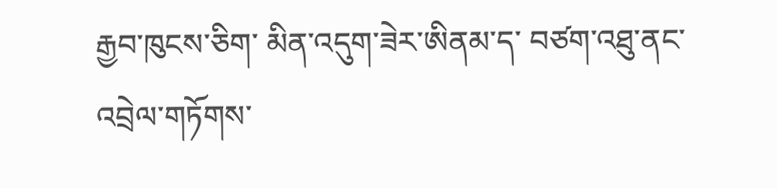རྒྱབ་ཁུངས་ཅིག་ མིན་འདུག་ཟེར་ཨིནམ་ད་ བཙག་འཐུ་ནང་ འབྲེལ་གཏོགས་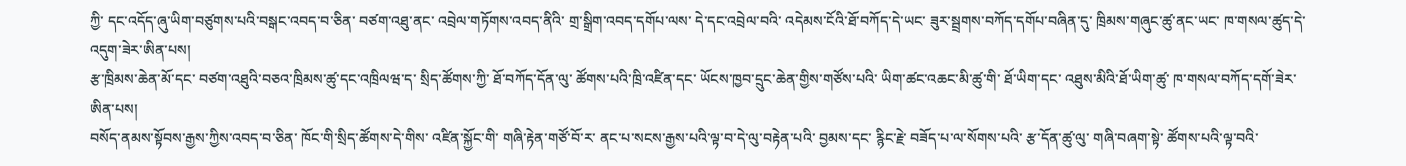ཀྱི་ དང་འདོད་ཞུ་ཡིག་བཙུགས་པའི་བསྒང་འབད་བ་ཅིན་ བཙག་འཐུ་ནང་ འབྲེལ་གཏོགས་འབད་ནིའི་ གྲ་སྒྲིག་འབད་དགོཔ་ལས་ དེ་དང་འབྲེལ་བའི་ འདེམས་ངོའི་ཐོ་བཀོད་དེ་ཡང་ ཟུར་སྦྲགས་བཀོད་དགོཔ་བཞིན་དུ་ ཁྲིམས་གཞུང་ཚུ་ནང་ཡང་ ཁ་གསལ་ཚུད་དེ་འདུག་ཟེར་ཨིན་པས།
རྩ་ཁྲིམས་ཆེན་མོ་དང་ བཙག་འཐུའི་བཅའ་ཁྲིམས་ཚུ་དང་འཁྲིལཝ་ད་ སྲིད་ཚོགས་ཀྱི་ ཐོ་བཀོད་དོན་ལུ་ ཚོགས་པའི་ཁྲི་འཛིན་དང་ ཡོངས་ཁྱབ་དྲུང་ཆེན་གྱིས་གཙོས་པའི་ ཡིག་ཚང་འཆང་མི་ཚུ་གི་ ཐོ་ཡིག་དང་ འཐུས་མིའི་ཐོ་ཡིག་ཚུ་ ཁ་གསལ་བཀོད་དགོ་ཟེར་ཨིན་པས།
བསོད་ནམས་སྟོབས་རྒྱས་ཀྱིས་འབད་བ་ཅིན་ ཁོང་གི་སྲིད་ཚོགས་དེ་གིས་ འཛིན་སྐྱོང་གི་ གཞི་རྟེན་གཙོ་བོ་ར་ ནང་པ་སངས་རྒྱས་པའི་ལྟ་བ་དེ་ལུ་བརྟེན་པའི་ བྱམས་དང་ རྙིང་རྗེ་ བཟོད་པ་ལ་སོགས་པའི་ རྩ་དོན་ཚུ་ལུ་ གཞི་བཞག་སྟེ་ ཚོགས་པའི་ལྟ་བའི་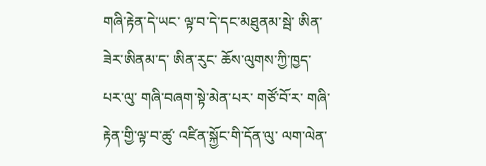གཞི་རྟེན་དེ་ཡང་ ལྟ་བ་དེ་དང་མཐུནམ་སྦེ་ ཨིན་ཟེར་ཨིནམ་ད་ ཨིན་རུང་ ཆོས་ལུགས་ཀྱི་ཁྱད་པར་ལུ་ གཞི་བཞག་སྟེ་མེན་པར་ གཙོ་བོ་ར་ གཞི་རྟེན་གྱི་ལྟ་བ་ཚུ་ འཛིན་སྐྱོང་གི་དོན་ལུ་ ལག་ལེན་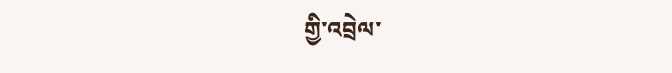གྱི་འབྲེལ་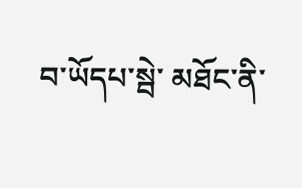བ་ཡོདཔ་སྦེ་ མཐོང་ནི་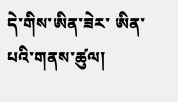དེ་གིས་ཨིན་ཟེར་ ཨིན་པའི་གནས་ཚུལ།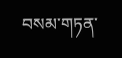བསམ་གཏན་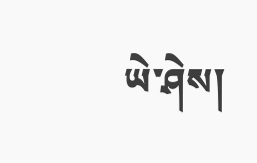ཡེ་ཤེས།